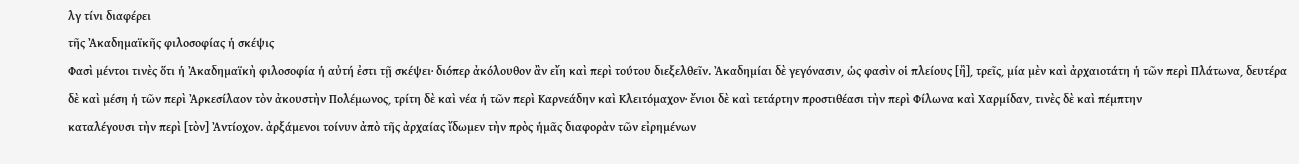λγ τίνι διαφέρει
τῆς Ἀκαδημαϊκῆς φιλοσοφίας ἡ σκέψις
Φασὶ μέντοι τινὲς ὅτι ἡ Ἀκαδημαϊκὴ φιλοσοφία ἡ αὐτή ἐστι τῇ σκέψει· διόπερ ἀκόλουθον ἂν εἴη καὶ περὶ τούτου διεξελθεῖν. Ἀκαδημίαι δὲ γεγόνασιν͵ ὡς φασὶν οἱ πλείους [ἢ]͵ τρεῖς͵ μία μὲν καὶ ἀρχαιοτάτη ἡ τῶν περὶ Πλάτωνα͵ δευτέρα δὲ καὶ μέση ἡ τῶν περὶ Ἀρκεσίλαον τὸν ἀκουστὴν Πολέμωνος͵ τρίτη δὲ καὶ νέα ἡ τῶν περὶ Καρνεάδην καὶ Κλειτόμαχον· ἔνιοι δὲ καὶ τετάρτην προστιθέασι τὴν περὶ Φίλωνα καὶ Χαρμίδαν͵ τινὲς δὲ καὶ πέμπτην
καταλέγουσι τὴν περὶ [τὸν] Ἀντίοχον. ἀρξάμενοι τοίνυν ἀπὸ τῆς ἀρχαίας ἴδωμεν τὴν πρὸς ἡμᾶς διαφορὰν τῶν εἰρημένων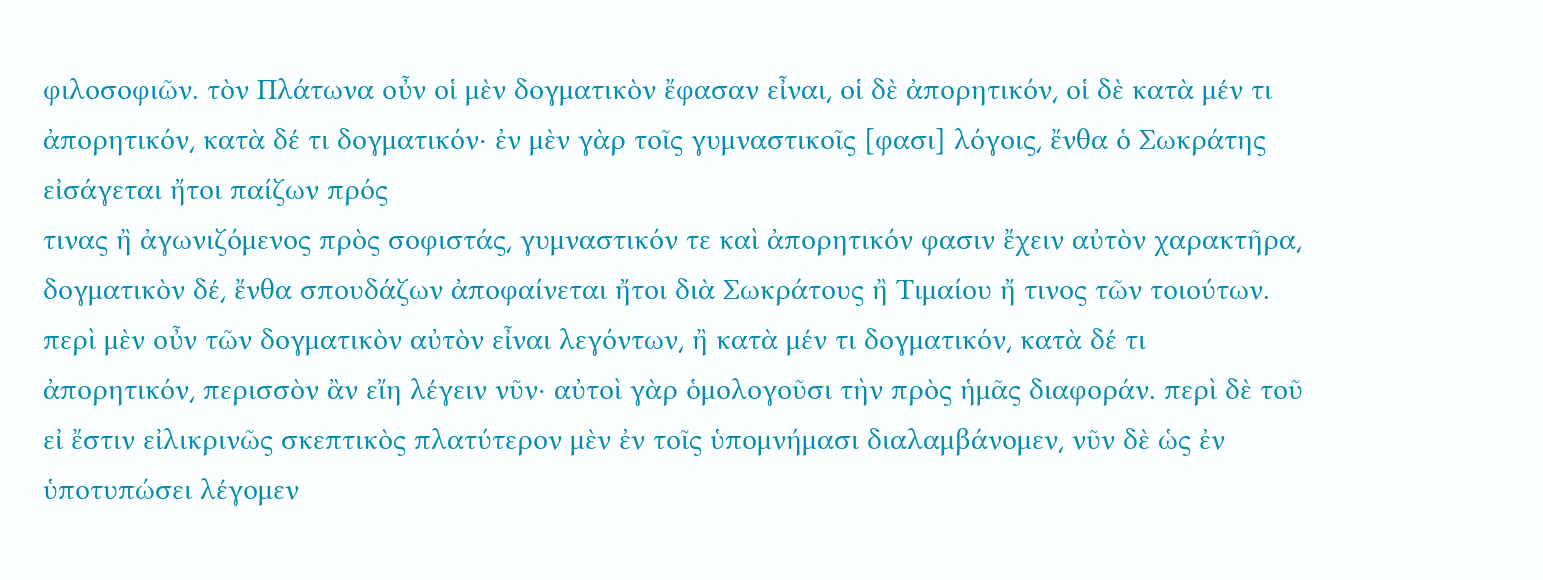φιλοσοφιῶν. τὸν Πλάτωνα οὖν οἱ μὲν δογματικὸν ἔφασαν εἶναι͵ οἱ δὲ ἀπορητικόν͵ οἱ δὲ κατὰ μέν τι ἀπορητικόν͵ κατὰ δέ τι δογματικόν· ἐν μὲν γὰρ τοῖς γυμναστικοῖς [φασι] λόγοις͵ ἔνθα ὁ Σωκράτης εἰσάγεται ἤτοι παίζων πρός
τινας ἢ ἀγωνιζόμενος πρὸς σοφιστάς͵ γυμναστικόν τε καὶ ἀπορητικόν φασιν ἔχειν αὐτὸν χαρακτῆρα͵ δογματικὸν δέ͵ ἔνθα σπουδάζων ἀποφαίνεται ἤτοι διὰ Σωκράτους ἢ Τιμαίου ἤ τινος τῶν τοιούτων. περὶ μὲν οὖν τῶν δογματικὸν αὐτὸν εἶναι λεγόντων͵ ἢ κατὰ μέν τι δογματικόν͵ κατὰ δέ τι ἀπορητικόν͵ περισσὸν ἂν εἴη λέγειν νῦν· αὐτοὶ γὰρ ὁμολογοῦσι τὴν πρὸς ἡμᾶς διαφοράν. περὶ δὲ τοῦ εἰ ἔστιν εἰλικρινῶς σκεπτικὸς πλατύτερον μὲν ἐν τοῖς ὑπομνήμασι διαλαμβάνομεν͵ νῦν δὲ ὡς ἐν ὑποτυπώσει λέγομεν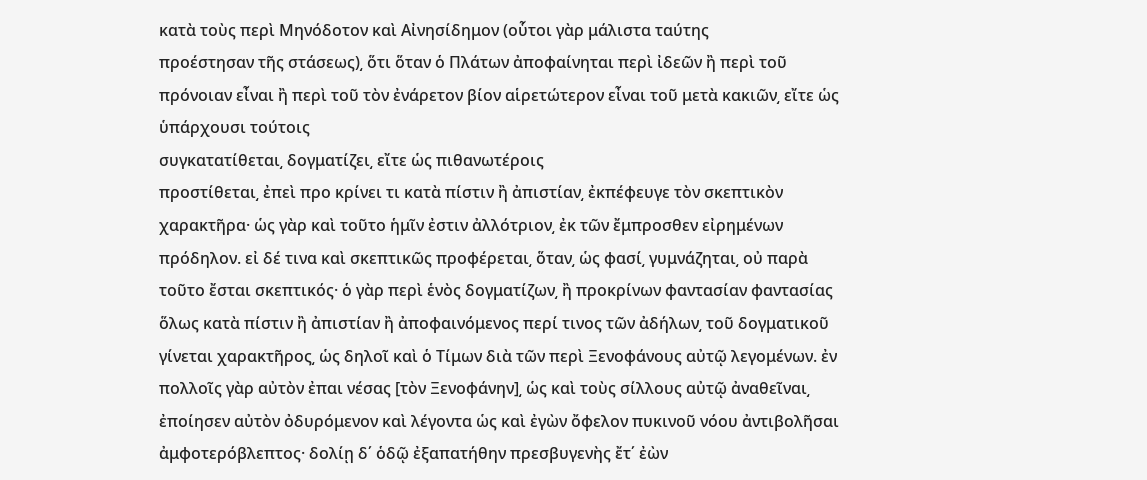κατὰ τοὺς περὶ Μηνόδοτον καὶ Αἰνησίδημον (οὗτοι γὰρ μάλιστα ταύτης
προέστησαν τῆς στάσεως)͵ ὅτι ὅταν ὁ Πλάτων ἀποφαίνηται περὶ ἰδεῶν ἢ περὶ τοῦ πρόνοιαν εἶναι ἢ περὶ τοῦ τὸν ἐνάρετον βίον αἱρετώτερον εἶναι τοῦ μετὰ κακιῶν͵ εἴτε ὡς ὑπάρχουσι τούτοις
συγκατατίθεται͵ δογματίζει͵ εἴτε ὡς πιθανωτέροις
προστίθεται͵ ἐπεὶ προ κρίνει τι κατὰ πίστιν ἢ ἀπιστίαν͵ ἐκπέφευγε τὸν σκεπτικὸν χαρακτῆρα· ὡς γὰρ καὶ τοῦτο ἡμῖν ἐστιν ἀλλότριον͵ ἐκ τῶν ἔμπροσθεν εἰρημένων πρόδηλον. εἰ δέ τινα καὶ σκεπτικῶς προφέρεται͵ ὅταν͵ ὡς φασί͵ γυμνάζηται͵ οὐ παρὰ τοῦτο ἔσται σκεπτικός· ὁ γὰρ περὶ ἑνὸς δογματίζων͵ ἢ προκρίνων φαντασίαν φαντασίας ὅλως κατὰ πίστιν ἢ ἀπιστίαν ἢ ἀποφαινόμενος περί τινος τῶν ἀδήλων͵ τοῦ δογματικοῦ γίνεται χαρακτῆρος͵ ὡς δηλοῖ καὶ ὁ Τίμων διὰ τῶν περὶ Ξενοφάνους αὐτῷ λεγομένων. ἐν πολλοῖς γὰρ αὐτὸν ἐπαι νέσας [τὸν Ξενοφάνην]͵ ὡς καὶ τοὺς σίλλους αὐτῷ ἀναθεῖναι͵ ἐποίησεν αὐτὸν ὀδυρόμενον καὶ λέγοντα ὡς καὶ ἐγὼν ὄφελον πυκινοῦ νόου ἀντιβολῆσαι ἀμφοτερόβλεπτος· δολίῃ δ΄ ὁδῷ ἐξαπατήθην πρεσβυγενὴς ἔτ΄ ἐὼν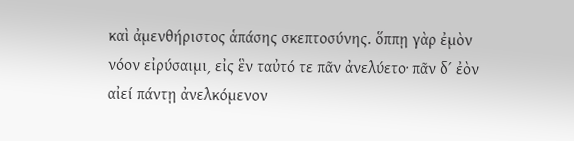καὶ ἀμενθήριστος ἁπάσης σκεπτοσύνης. ὅππῃ γὰρ ἐμὸν νόον εἰρύσαιμι͵ εἰς ἓν ταὐτό τε πᾶν ἀνελύετο· πᾶν δ΄ ἐὸν αἰεί πάντῃ ἀνελκόμενον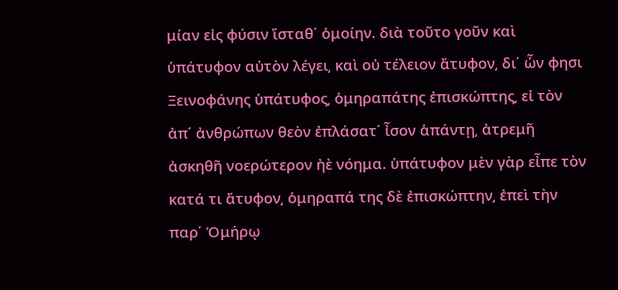μίαν εἰς φύσιν ἵσταθ΄ ὁμοίην. διὰ τοῦτο γοῦν καὶ ὑπάτυφον αὐτὸν λέγει͵ καὶ οὐ τέλειον ἄτυφον͵ δι΄ ὧν φησι Ξεινοφάνης ὑπάτυφος͵ ὁμηραπάτης ἐπισκώπτης͵ εἰ τὸν ἀπ΄ ἀνθρώπων θεὸν ἐπλάσατ΄ ἶσον ἁπάντῃ͵ ἀτρεμῆ ἀσκηθῆ νοερώτερον ἠὲ νόημα. ὑπάτυφον μὲν γὰρ εἶπε τὸν κατά τι ἄτυφον͵ ὁμηραπά της δὲ ἐπισκώπτην͵ ἐπεὶ τὴν παρ΄ Ὁμήρῳ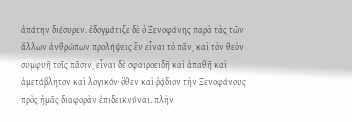ἀπάτην διέσυρεν. ἐδογμάτιζε δὲ ὁ Ξενοφάνης παρὰ τὰς τῶν ἄλλων ἀνθρώπων προλήψεις ἓν εἶναι τὸ πᾶν͵ καὶ τὸν θεὸν συμφυῆ τοῖς πᾶσιν͵ εἶναι δὲ σφαιροειδῆ καὶ ἀπαθῆ καὶ ἀμετάβλητον καὶ λογικόν· ὅθεν καὶ ῥᾴδιον τὴν Ξενοφάνους πρὸς ἡμᾶς διαφορὰν ἐπιδεικνύναι. πλὴν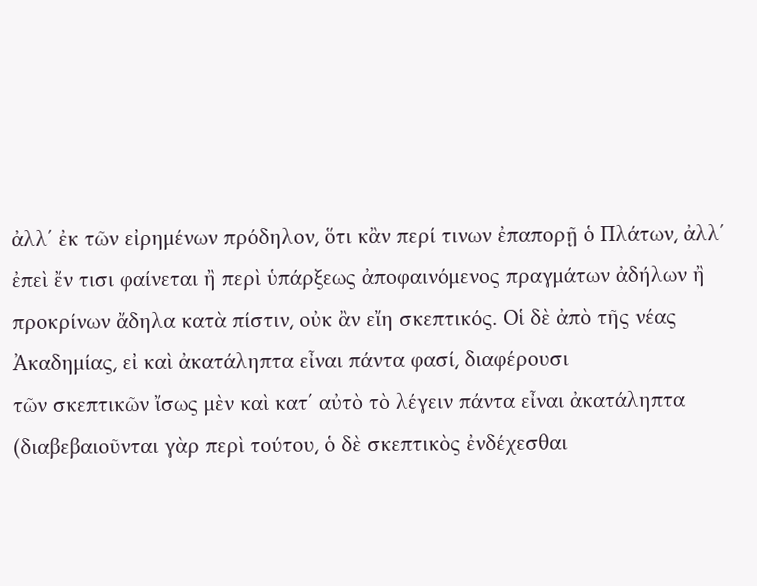ἀλλ΄ ἐκ τῶν εἰρημένων πρόδηλον͵ ὅτι κἂν περί τινων ἐπαπορῇ ὁ Πλάτων͵ ἀλλ΄ ἐπεὶ ἔν τισι φαίνεται ἢ περὶ ὑπάρξεως ἀποφαινόμενος πραγμάτων ἀδήλων ἢ προκρίνων ἄδηλα κατὰ πίστιν͵ οὐκ ἂν εἴη σκεπτικός. Οἱ δὲ ἀπὸ τῆς νέας Ἀκαδημίας͵ εἰ καὶ ἀκατάληπτα εἶναι πάντα φασί͵ διαφέρουσι
τῶν σκεπτικῶν ἴσως μὲν καὶ κατ΄ αὐτὸ τὸ λέγειν πάντα εἶναι ἀκατάληπτα (διαβεβαιοῦνται γὰρ περὶ τούτου͵ ὁ δὲ σκεπτικὸς ἐνδέχεσθαι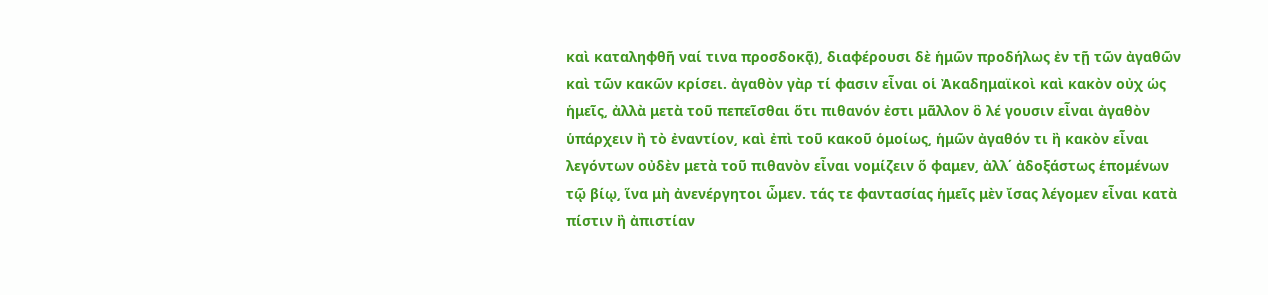καὶ καταληφθῆ ναί τινα προσδοκᾷ)͵ διαφέρουσι δὲ ἡμῶν προδήλως ἐν τῇ τῶν ἀγαθῶν καὶ τῶν κακῶν κρίσει. ἀγαθὸν γὰρ τί φασιν εἶναι οἱ Ἀκαδημαϊκοὶ καὶ κακὸν οὐχ ὡς ἡμεῖς͵ ἀλλὰ μετὰ τοῦ πεπεῖσθαι ὅτι πιθανόν ἐστι μᾶλλον ὃ λέ γουσιν εἶναι ἀγαθὸν ὑπάρχειν ἢ τὸ ἐναντίον͵ καὶ ἐπὶ τοῦ κακοῦ ὁμοίως͵ ἡμῶν ἀγαθόν τι ἢ κακὸν εἶναι λεγόντων οὐδὲν μετὰ τοῦ πιθανὸν εἶναι νομίζειν ὅ φαμεν͵ ἀλλ΄ ἀδοξάστως ἑπομένων τῷ βίῳ͵ ἵνα μὴ ἀνενέργητοι ὦμεν. τάς τε φαντασίας ἡμεῖς μὲν ἴσας λέγομεν εἶναι κατὰ πίστιν ἢ ἀπιστίαν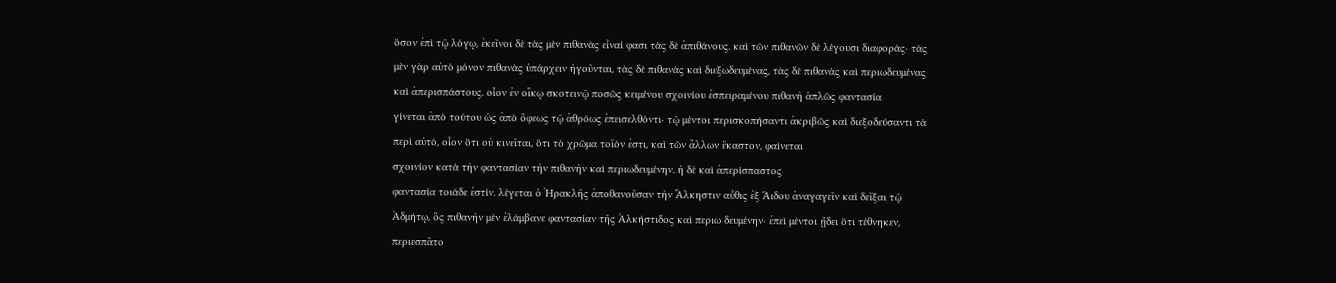ὅσον ἐπὶ τῷ λόγῳ͵ ἐκεῖνοι δὲ τὰς μὲν πιθανὰς εἶναί φασι τὰς δὲ ἀπιθάνους. καὶ τῶν πιθανῶν δὲ λέγουσι διαφοράς· τὰς μὲν γὰρ αὐτὸ μόνον πιθανὰς ὑπάρχειν ἡγοῦνται͵ τὰς δὲ πιθανὰς καὶ διεξωδευμένας͵ τὰς δὲ πιθανὰς καὶ περιωδευμένας καὶ ἀπερισπάστους. οἷον ἐν οἴκῳ σκοτεινῷ ποσῶς κειμένου σχοινίου ἐσπειραμένου πιθανὴ ἁπλῶς φαντασία
γίνεται ἀπὸ τούτου ὡς ἀπὸ ὄφεως τῷ ἀθρόως ἐπεισελθόντι· τῷ μέντοι περισκοπήσαντι ἀκριβῶς καὶ διεξοδεύσαντι τὰ περὶ αὐτό͵ οἷον ὅτι οὐ κινεῖται͵ ὅτι τὸ χρῶμα τοῖόν ἐστι͵ καὶ τῶν ἄλλων ἕκαστον͵ φαίνεται
σχοινίον κατὰ τὴν φαντασίαν τὴν πιθανὴν καὶ περιωδευμένην. ἡ δὲ καὶ ἀπερίσπαστος
φαντασία τοιάδε ἐστίν. λέγεται ὁ Ἡρακλῆς ἀποθανοῦσαν τὴν Ἄλκηστιν αὖθις ἐξ Ἅιδου ἀναγαγεῖν καὶ δεῖξαι τῷ Ἀδμήτῳ͵ ὃς πιθανὴν μὲν ἐλάμβανε φαντασίαν τῆς Ἀλκήστιδος καὶ περιω δευμένην· ἐπεὶ μέντοι ᾔδει ὅτι τέθνηκεν͵ περιεσπᾶτο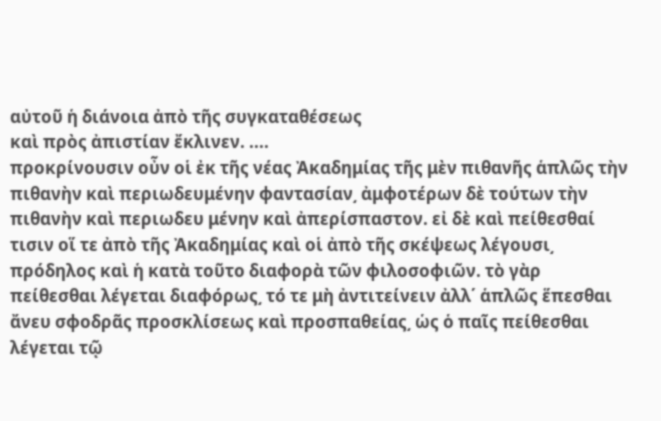αὐτοῦ ἡ διάνοια ἀπὸ τῆς συγκαταθέσεως
καὶ πρὸς ἀπιστίαν ἔκλινεν. ....
προκρίνουσιν οὖν οἱ ἐκ τῆς νέας Ἀκαδημίας τῆς μὲν πιθανῆς ἁπλῶς τὴν πιθανὴν καὶ περιωδευμένην φαντασίαν͵ ἀμφοτέρων δὲ τούτων τὴν πιθανὴν καὶ περιωδευ μένην καὶ ἀπερίσπαστον. εἰ δὲ καὶ πείθεσθαί τισιν οἵ τε ἀπὸ τῆς Ἀκαδημίας καὶ οἱ ἀπὸ τῆς σκέψεως λέγουσι͵ πρόδηλος καὶ ἡ κατὰ τοῦτο διαφορὰ τῶν φιλοσοφιῶν. τὸ γὰρ πείθεσθαι λέγεται διαφόρως͵ τό τε μὴ ἀντιτείνειν ἀλλ΄ ἁπλῶς ἕπεσθαι ἄνευ σφοδρᾶς προσκλίσεως καὶ προσπαθείας͵ ὡς ὁ παῖς πείθεσθαι
λέγεται τῷ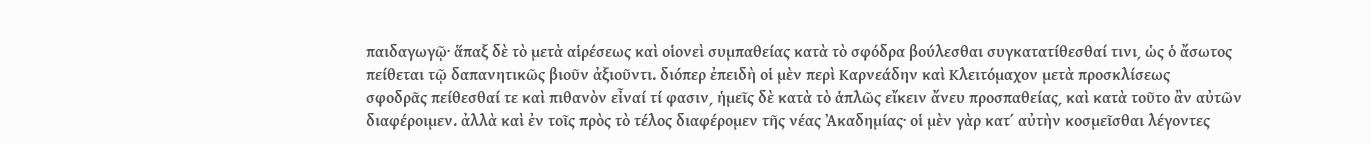παιδαγωγῷ· ἅπαξ δὲ τὸ μετὰ αἱρέσεως καὶ οἱονεὶ συμπαθείας κατὰ τὸ σφόδρα βούλεσθαι συγκατατίθεσθαί τινι͵ ὡς ὁ ἄσωτος πείθεται τῷ δαπανητικῶς βιοῦν ἀξιοῦντι. διόπερ ἐπειδὴ οἱ μὲν περὶ Καρνεάδην καὶ Κλειτόμαχον μετὰ προσκλίσεως
σφοδρᾶς πείθεσθαί τε καὶ πιθανὸν εἶναί τί φασιν͵ ἡμεῖς δὲ κατὰ τὸ ἁπλῶς εἴκειν ἄνευ προσπαθείας͵ καὶ κατὰ τοῦτο ἂν αὐτῶν διαφέροιμεν. ἀλλὰ καὶ ἐν τοῖς πρὸς τὸ τέλος διαφέρομεν τῆς νέας Ἀκαδημίας· οἱ μὲν γὰρ κατ΄ αὐτὴν κοσμεῖσθαι λέγοντες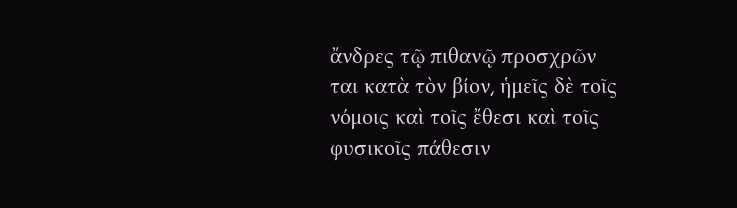ἄνδρες τῷ πιθανῷ προσχρῶν ται κατὰ τὸν βίον͵ ἡμεῖς δὲ τοῖς νόμοις καὶ τοῖς ἔθεσι καὶ τοῖς φυσικοῖς πάθεσιν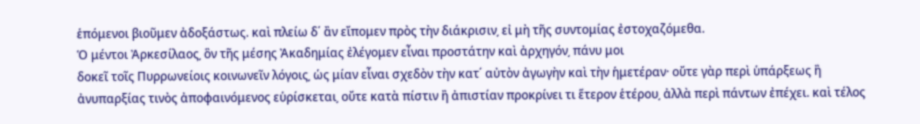ἑπόμενοι βιοῦμεν ἀδοξάστως. καὶ πλείω δ΄ ἂν εἴπομεν πρὸς τὴν διάκρισιν͵ εἰ μὴ τῆς συντομίας ἐστοχαζόμεθα.
Ὁ μέντοι Ἀρκεσίλαος͵ ὃν τῆς μέσης Ἀκαδημίας ἐλέγομεν εἶναι προστάτην καὶ ἀρχηγόν͵ πάνυ μοι
δοκεῖ τοῖς Πυρρωνείοις κοινωνεῖν λόγοις͵ ὡς μίαν εἶναι σχεδὸν τὴν κατ΄ αὐτὸν ἀγωγὴν καὶ τὴν ἡμετέραν· οὔτε γὰρ περὶ ὑπάρξεως ἢ ἀνυπαρξίας τινὸς ἀποφαινόμενος εὑρίσκεται͵ οὔτε κατὰ πίστιν ἢ ἀπιστίαν προκρίνει τι ἕτερον ἑτέρου͵ ἀλλὰ περὶ πάντων ἐπέχει. καὶ τέλος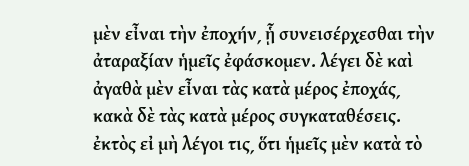μὲν εἶναι τὴν ἐποχήν͵ ᾗ συνεισέρχεσθαι τὴν ἀταραξίαν ἡμεῖς ἐφάσκομεν. λέγει δὲ καὶ ἀγαθὰ μὲν εἶναι τὰς κατὰ μέρος ἐποχάς͵ κακὰ δὲ τὰς κατὰ μέρος συγκαταθέσεις. ἐκτὸς εἰ μὴ λέγοι τις͵ ὅτι ἡμεῖς μὲν κατὰ τὸ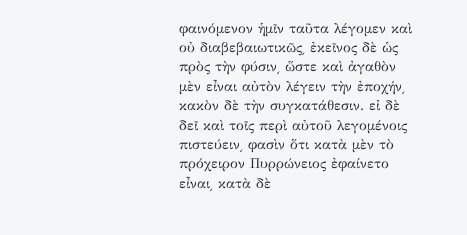φαινόμενον ἡμῖν ταῦτα λέγομεν καὶ οὐ διαβεβαιωτικῶς͵ ἐκεῖνος δὲ ὡς πρὸς τὴν φύσιν͵ ὥστε καὶ ἀγαθὸν μὲν εἶναι αὐτὸν λέγειν τὴν ἐποχήν͵ κακὸν δὲ τὴν συγκατάθεσιν. εἰ δὲ δεῖ καὶ τοῖς περὶ αὐτοῦ λεγομένοις
πιστεύειν͵ φασὶν ὅτι κατὰ μὲν τὸ πρόχειρον Πυρρώνειος ἐφαίνετο εἶναι͵ κατὰ δὲ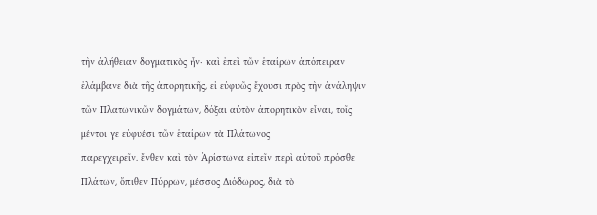τὴν ἀλήθειαν δογματικὸς ἦν· καὶ ἐπεὶ τῶν ἑταίρων ἀπόπειραν ἐλάμβανε διὰ τῆς ἀπορητικῆς͵ εἰ εὐφυῶς ἔχουσι πρὸς τὴν ἀνάληψιν τῶν Πλατωνικῶν δογμάτων͵ δόξαι αὐτὸν ἀπορητικὸν εἶναι͵ τοῖς μέντοι γε εὐφυέσι τῶν ἑταίρων τὰ Πλάτωνος
παρεγχειρεῖν. ἔνθεν καὶ τὸν Ἀρίστωνα εἰπεῖν περὶ αὐτοῦ πρόσθε Πλάτων͵ ὄπιθεν Πύρρων͵ μέσσος Διόδωρος͵ διὰ τὸ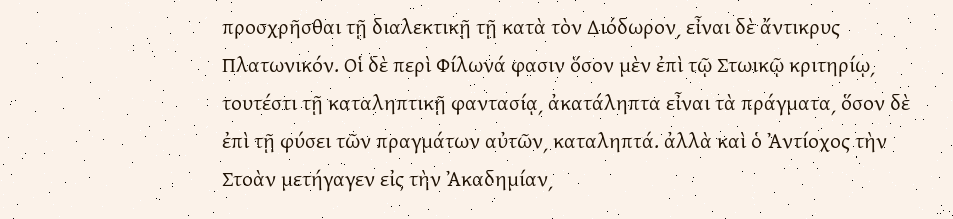προσχρῆσθαι τῇ διαλεκτικῇ τῇ κατὰ τὸν Διόδωρον͵ εἶναι δὲ ἄντικρυς
Πλατωνικόν. Οἱ δὲ περὶ Φίλωνά φασιν ὅσον μὲν ἐπὶ τῷ Στωικῷ κριτηρίῳ͵ τουτέστι τῇ καταληπτικῇ φαντασίᾳ͵ ἀκατάληπτα εἶναι τὰ πράγματα͵ ὅσον δὲ ἐπὶ τῇ φύσει τῶν πραγμάτων αὐτῶν͵ καταληπτά. ἀλλὰ καὶ ὁ Ἀντίοχος τὴν Στοὰν μετήγαγεν εἰς τὴν Ἀκαδημίαν͵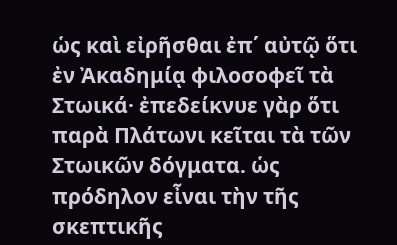ὡς καὶ εἰρῆσθαι ἐπ΄ αὐτῷ ὅτι ἐν Ἀκαδημίᾳ φιλοσοφεῖ τὰ Στωικά· ἐπεδείκνυε γὰρ ὅτι παρὰ Πλάτωνι κεῖται τὰ τῶν Στωικῶν δόγματα. ὡς πρόδηλον εἶναι τὴν τῆς σκεπτικῆς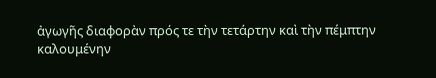ἀγωγῆς διαφορὰν πρός τε τὴν τετάρτην καὶ τὴν πέμπτην
καλουμένην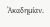Ἀκαδημίαν.